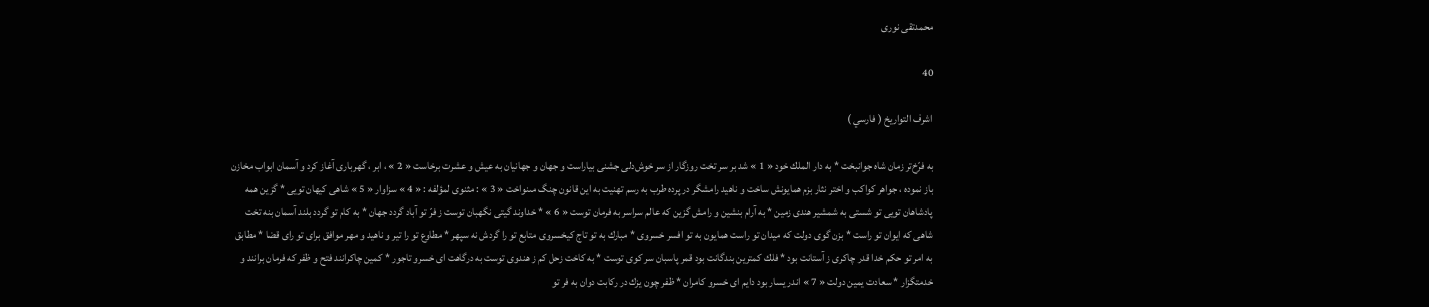محمدتقى نورى

40

اشرف التواريخ ( فارسي )

به فرّخ‌تر زمان شاه جوانبخت * به دار الملك خود « 1 » شد بر سر تخت روزگار از سر خوش‌دلى جشنى بياراست و جهان و جهانيان به عيش و عشرت برخاست « 2 » ، ابر ، گهربارى آغاز كرد و آسمان ابواب مخازن باز نموده ، جواهر كواكب و اختر نثار بزم همايونش ساخت و ناهيد رامشگر در پرده طرب به رسم تهنيت به اين قانون چنگ مىنواخت « 3 » : مثنوى لمؤلفه : « 4 » سزاوار « 5 » شاهى كيهان تويى * گزين همه پادشاهان تويى تو شستى به شمشير هندى زمين * به آرام بنشين و رامش گزين كه عالم سراسر به فرمان توست « 6 » * خداوند گيتى نگهبان توست ز فرّ تو آباد گردد جهان * به كام تو گردد بلند آسمان بنه تخت شاهى كه ايوان تو راست * بزن گوى دولت كه ميدان تو راست همايون به تو افسر خسروى * مبارك به تو تاج كيخسروى متابع تو را گردش نه سپهر * مطاوع تو را تير و ناهيد و مهر موافق براى تو راى قضا * مطابق به امر تو حكم خدا قدر چاكرى ز آستانت بود * فلك كمترين بندگانت بود قمر پاسبان سر كوى توست * به كاخت زحل كم ز هندوى توست به درگاهت اى خسرو تاجور * كمين چاكرانند فتح و ظفر كه فرمان برانند و خدمتگزار * سعادت يمين دولت « 7 » اندر يسار بود دايم اى خسرو كامران * ظفر چون يزك در ركابت دوان به فر تو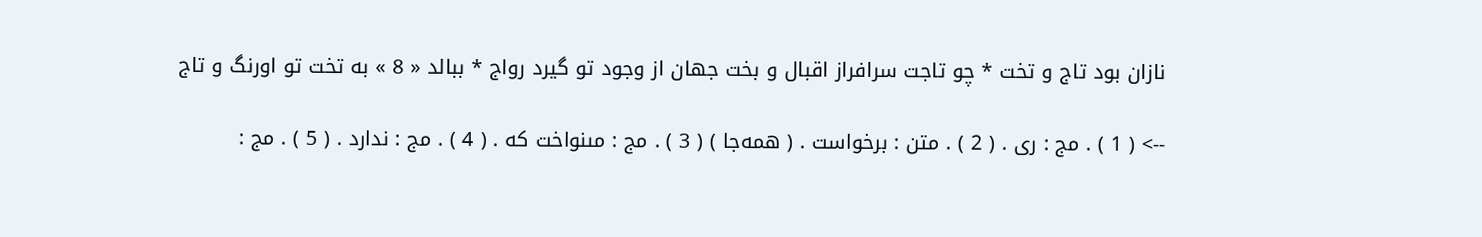نازان بود تاج و تخت * چو تاجت سرافراز اقبال و بخت جهان از وجود تو گيرد رواج * ببالد « 8 » به تخت تو اورنگ و تاج

--> ( 1 ) . مج : رى . ( 2 ) . متن : برخواست . ( همه‌جا ) ( 3 ) . مج : مىنواخت كه . ( 4 ) . مج : ندارد . ( 5 ) . مج :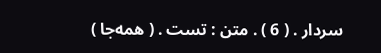سردار . ( 6 ) . متن : تست . ( همه‌جا )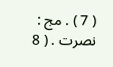( 7 ) . مج : نصرت . ( 8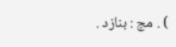) . مج : بنازد .